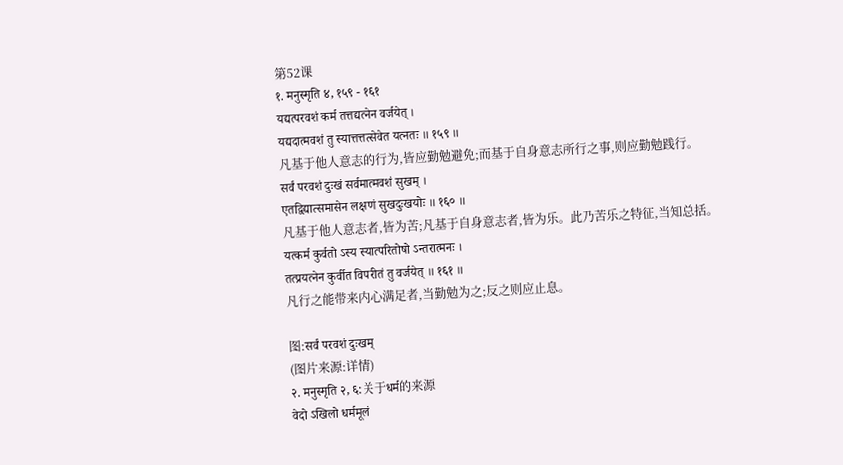第52课
१. मनुस्मृति ४, १५९ - १६१
यद्यत्परवशं कर्म तत्तद्यत्नेन वर्जयेत् ।
यद्यदात्मवशं तु स्यात्तत्तत्सेवेत यत्नतः ॥ १५९ ॥
凡基于他人意志的行为,皆应勤勉避免;而基于自身意志所行之事,则应勤勉践行。
सर्वं परवशं दुःखं सर्वमात्मवशं सुखम् ।
एतद्विद्यात्समासेन लक्षणं सुखदुःखयोः ॥ १६० ॥
凡基于他人意志者,皆为苦;凡基于自身意志者,皆为乐。此乃苦乐之特征,当知总括。
यत्कर्म कुर्वतो ऽस्य स्यात्परितोषो ऽन्तरात्मनः ।
तत्प्रयत्नेन कुर्वीत विपरीतं तु वर्जयेत् ॥ १६१ ॥
凡行之能带来内心满足者,当勤勉为之;反之则应止息。

图:सर्वं परवशं दुःखम्
(图片来源:详情)
२. मनुस्मृति २, ६:关于धर्म的来源
वेदो ऽखिलो धर्ममूलं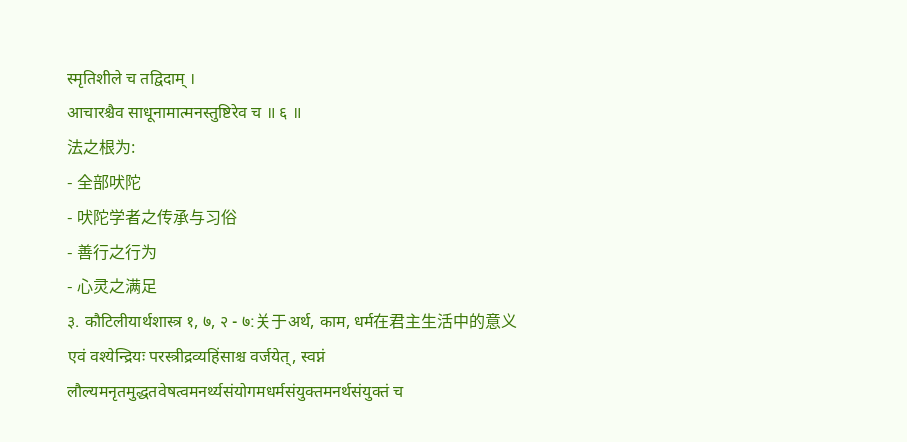स्मृतिशीले च तद्विदाम् ।
आचारश्चैव साधूनामात्मनस्तुष्टिरेव च ॥ ६ ॥
法之根为:
- 全部吠陀
- 吠陀学者之传承与习俗
- 善行之行为
- 心灵之满足
३. कौटिलीयार्थशास्त्र १, ७, २ - ७:关于अर्थ, काम, धर्म在君主生活中的意义
एवं वश्येन्द्रियः परस्त्रीद्रव्यहिंसाश्च वर्जयेत्, स्वप्नं लौल्यमनृतमुद्धतवेषत्वमनर्थ्यसंयोगमधर्मसंयुक्तमनर्थसंयुक्तं च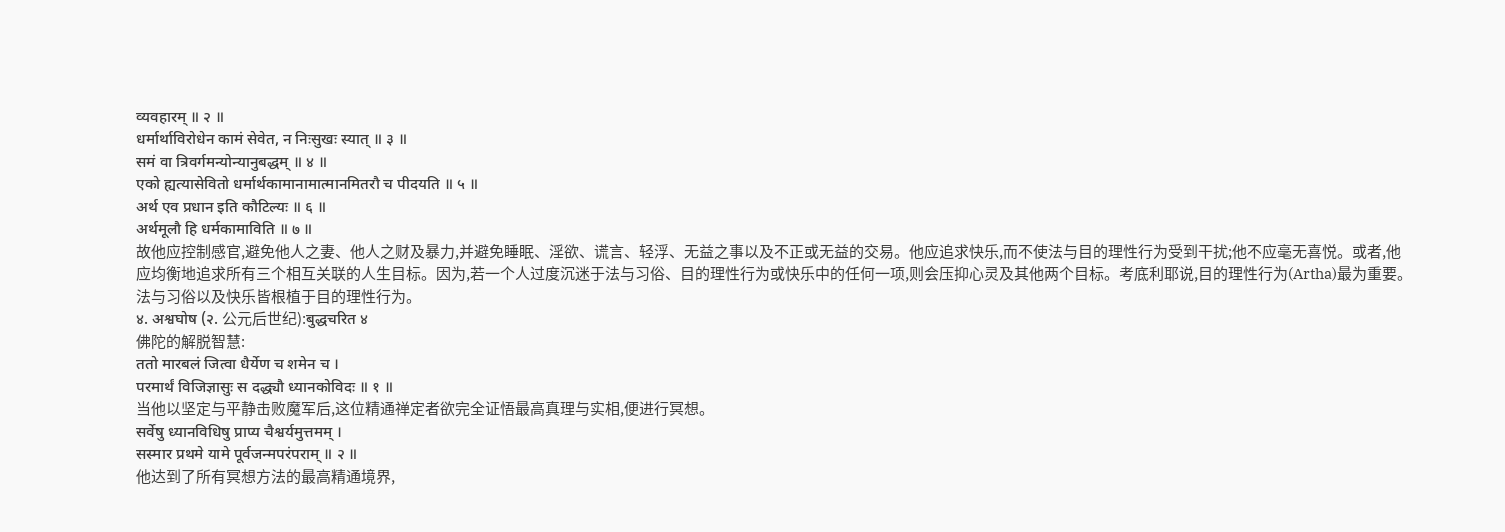व्यवहारम् ॥ २ ॥
धर्मार्थाविरोधेन कामं सेवेत, न निःसुखः स्यात् ॥ ३ ॥
समं वा त्रिवर्गमन्योन्यानुबद्धम् ॥ ४ ॥
एको ह्यत्यासेवितो धर्मार्थकामानामात्मानमितरौ च पीदयति ॥ ५ ॥
अर्थ एव प्रधान इति कौटिल्यः ॥ ६ ॥
अर्थमूलौ हि धर्मकामाविति ॥ ७ ॥
故他应控制感官,避免他人之妻、他人之财及暴力,并避免睡眠、淫欲、谎言、轻浮、无益之事以及不正或无益的交易。他应追求快乐,而不使法与目的理性行为受到干扰;他不应毫无喜悦。或者,他应均衡地追求所有三个相互关联的人生目标。因为,若一个人过度沉迷于法与习俗、目的理性行为或快乐中的任何一项,则会压抑心灵及其他两个目标。考底利耶说,目的理性行为(Artha)最为重要。法与习俗以及快乐皆根植于目的理性行为。
४. अश्वघोष (२. 公元后世纪):बुद्धचरित ४
佛陀的解脱智慧:
ततो मारबलं जित्वा धैर्येण च शमेन च ।
परमार्थं विजिज्ञासुः स दद्ध्यौ ध्यानकोविदः ॥ १ ॥
当他以坚定与平静击败魔军后,这位精通禅定者欲完全证悟最高真理与实相,便进行冥想。
सर्वेषु ध्यानविधिषु प्राप्य चैश्वर्यमुत्तमम् ।
सस्मार प्रथमे यामे पूर्वजन्मपरंपराम् ॥ २ ॥
他达到了所有冥想方法的最高精通境界,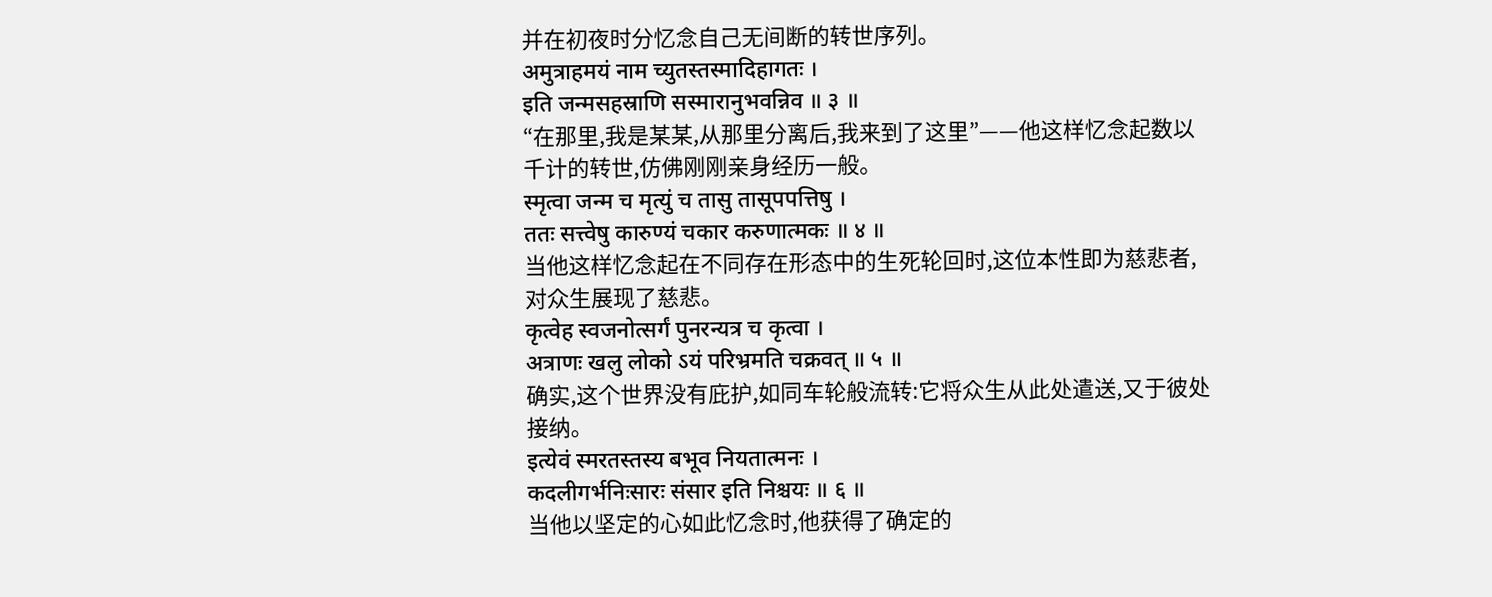并在初夜时分忆念自己无间断的转世序列。
अमुत्राहमयं नाम च्युतस्तस्मादिहागतः ।
इति जन्मसहस्राणि सस्मारानुभवन्निव ॥ ३ ॥
“在那里,我是某某,从那里分离后,我来到了这里”——他这样忆念起数以千计的转世,仿佛刚刚亲身经历一般。
स्मृत्वा जन्म च मृत्युं च तासु तासूपपत्तिषु ।
ततः सत्त्वेषु कारुण्यं चकार करुणात्मकः ॥ ४ ॥
当他这样忆念起在不同存在形态中的生死轮回时,这位本性即为慈悲者,对众生展现了慈悲。
कृत्वेह स्वजनोत्सर्गं पुनरन्यत्र च कृत्वा ।
अत्राणः खलु लोको ऽयं परिभ्रमति चक्रवत् ॥ ५ ॥
确实,这个世界没有庇护,如同车轮般流转:它将众生从此处遣送,又于彼处接纳。
इत्येवं स्मरतस्तस्य बभूव नियतात्मनः ।
कदलीगर्भनिःसारः संसार इति निश्चयः ॥ ६ ॥
当他以坚定的心如此忆念时,他获得了确定的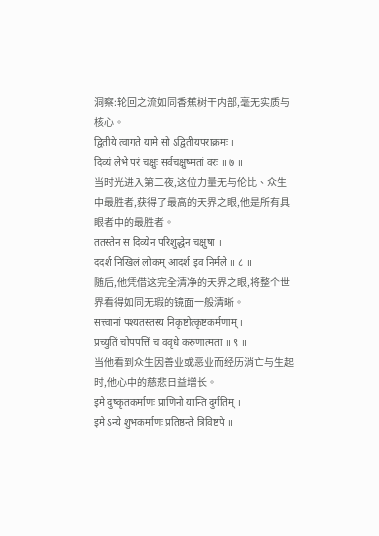洞察:轮回之流如同香蕉树干内部,毫无实质与核心。
द्वितीये त्वागते यामे सो ऽद्वितीयपराक्रमः ।
दिव्यं लेभे परं चक्षुः सर्वचक्षुष्मतां वरः ॥ ७ ॥
当时光进入第二夜,这位力量无与伦比、众生中最胜者,获得了最高的天界之眼,他是所有具眼者中的最胜者。
ततस्तेन स दिव्येन परिशुद्धेन चक्षुषा ।
ददर्श निखिलं लोकम् आदर्श इव निर्मले ॥ ८ ॥
随后,他凭借这完全清净的天界之眼,将整个世界看得如同无瑕的镜面一般清晰。
सत्त्वानां पश्यतस्तस्य निकृष्टोत्कृष्टकर्मणाम् ।
प्रच्युतिं चोपपत्तिं च ववृधे करुणात्मता ॥ ९ ॥
当他看到众生因善业或恶业而经历消亡与生起时,他心中的慈悲日益增长。
इमे दुष्कृतकर्माणः प्राणिनो यान्ति दुर्गतिम् ।
इमे ऽन्ये शुभकर्माणः प्रतिष्ठन्ते त्रिविष्टपे ॥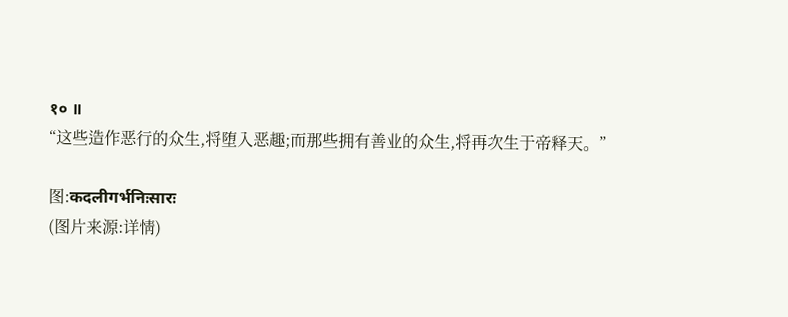१० ॥
“这些造作恶行的众生,将堕入恶趣;而那些拥有善业的众生,将再次生于帝释天。”

图:कदलीगर्भनिःसारः
(图片来源:详情)